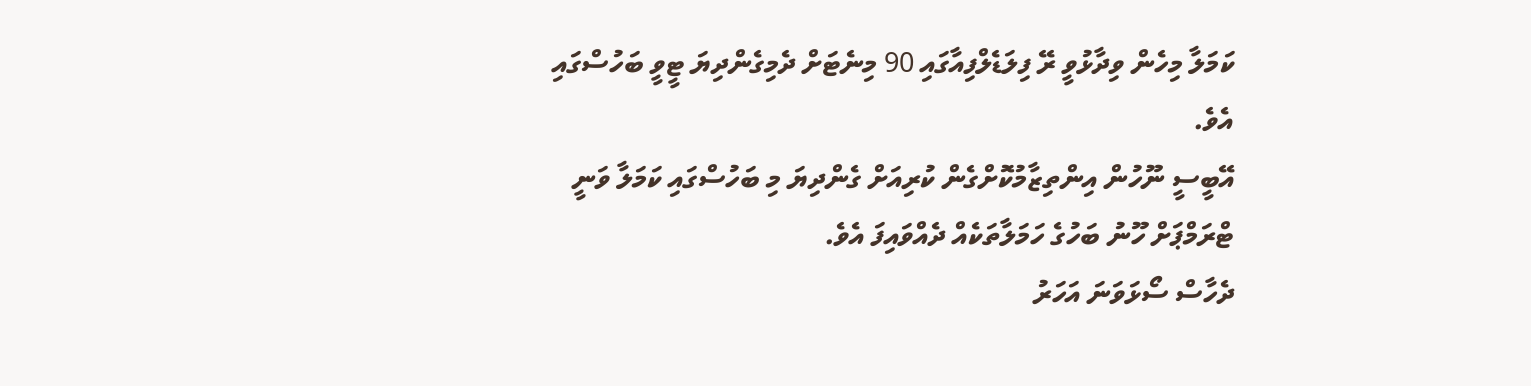ކަމަލާ މިހެން ވިދާޅުވީ ރޭ ފިލަޑެލްފިއާގައި 90 މިނެޓަށް ދެމިގެންދިޔަ ޓީވީ ބަހުސްގައި އެވެ.
އޭބީސީ ނޫހުން އިންތިޒާމުކޮށްގެން ކުރިއަށް ގެންދިޔަ މި ބަހުސްގައި ކަމަލާ ވަނީ ޓްރަމްޕަށް ހޫނު ބަހުގެ ހަމަލާތަކެއް ދެއްވައިފަ އެވެ.
ދެހާސް ސޯޅަވަނަ އަހަރު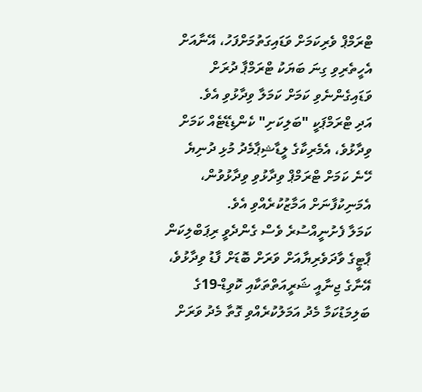ޓްރަމްޕް ވެރިކަމަށް ވަޑައިގަތުމަށްފަހު، އޭނާއަށް އެހީތެރިވި ގިނަ ބަޔަކު ޓްރަމްޕާ ދުރަށް ވަޑައިގެންނެވި ކަމަށް ކަމަލާ ވިދާޅުވި އެވެ.
އަދި ޓްރަމްޕަކީ "ބަލިކަށި" ކެންޑިޑޭޓެއް ކަމަށް ވިދާޅުވެ، އެމެރިކާގެ ލީޑާޝިޕާމެދު މުޅި ދުނިޔެ ހޭނެ ކަމަށް ޓްރަމްޕް ވިދާޅުވި ވިދާޅުވުން، އެމަނިކުފާނަށް އަމާޒުކުރެއްވި އެވެ.
ކަމަލާ ފެށުނީއްސުރެ ވެސް ގެންދެވީ ރިޕަބްލިކަން ޕާޓީގެ ވާދަވެރިޔާއަށް ވަރަށް ބޮޑަށް ފާޑު ވިދާޅުވެ، އޭނާގެ ޖިނާއީ ޝަރީއަތްތަކާއި ކޮވިޑް-19ގެ ބަލިމަޑުކަމާ މެދު އަމަލުކުރެއްވި ގޮތާ މެދު ވަރަށް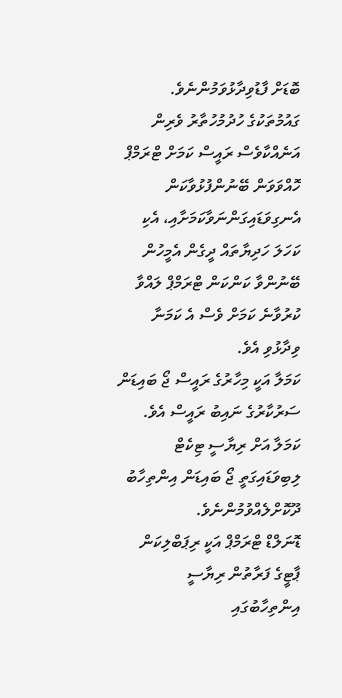ބޮޑަށް ފާޑުވިދާޅުވަމުންނެވެ.
ގައުމުތަކުގެ ހުދުމުހުތާރު ވެރިން އަނެއްކާވެސް ރައީސް ކަމަށް ޓްރަމްޕް ހޮއްވަވަން ބޭނުންފުޅުވާކަން އެނގިވަޑައިގަންނަވާކަމަށާއި، އެކި ކަހަލަ ހަދިޔާތައް ދީގެން އެމީހުން ބޭނުންވާ ކަންކަން ޓްރަމްޕް ލައްވާ ކުރުވާނެ ކަމަށް ވެސް އެ ކަމަނާ ވިދާޅުވި އެވެ.
ކަމަލާ އަކީ މިހާރުގެ ރައީސް ޖޯ ބައިޑަން ސަރުކާރުގެ ނައިބު ރައީސް އެވެ. ކަމަލާ އަށް ރިޔާސީ ޓިކެޓް ލިބިވަޑައިގަތީ ޖޯ ބައިޑަން އިންތިހާބު ދޫކޮށްލެއްވުމުންނެވެ.
ޑޮނަލްޑް ޓްރަމްޕް އަކީ ރިޕަބްލިކަން ޕާޓީގެ ފަރާތުން ރިޔާސީ އިންތިހާބުގައި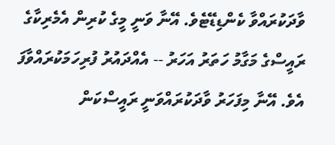ވާދަކުރައްވާ ކެންޑިޑޭޓެވެ. އޭނާ ވަނީ މީގެ ކުރިން އެމެރިކާގެ ރައީސްގެ މަގާމު ހަތަރު އަހަރު -- އެއްދައުރު ފުރިހަމަކުރައްވާފަ އެވެ. އޭނާ މިފަހަރު ވާދަކުރައްވަނީ ރައީސްކަން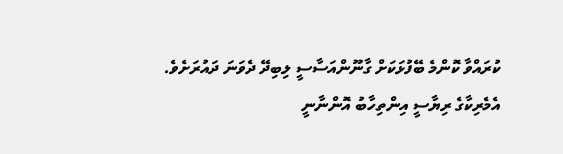ކުރައްވާ ކޮންމެ ބޭފުޅަކަށް ގާނޫންއަސާސީ ލިބިދޭ ދެވަނަ ދައުރަށެވެ.
އެމެރިކާގެ ރިޔާސީ އިންތިހާބު އޮންނާނީ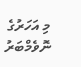މި އަހަރުގެ ނޮވެމްބަރު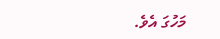މަހުގަ އެވެ.